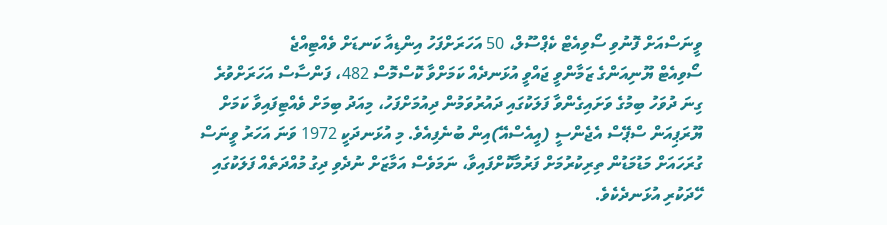ވީނަސްއަށް ފޮނުވި ސޯވިއެޓް ކެޕްސޫލް، 50 އަހަރަށްފަހު އިންޑިއާ ކަނޑަށް ވެއްޓިއްޖެ
ސޯވިއެޓް ޔޫނިއަންގެ ޒަމާންވީ ޖައްވީ އުޅަނދެއް ކަމަށްވާ ކޮސްމޮސް 482، ފަންސާސް އަހަރަށްވުރެ ގިނަ ދުވަހު ބިމުގެ ވަށައިގެންވާ ފަލަކުގައި ދައުރުވަމުން ދިއުމަށްފަހު، މިއަދު ބިމަށް ވެއްޓިފައިވާ ކަމަށް ޔޫރަޕިއަން ސްޕޭސް އެޖެންސީ (އީއެސްއޭ)އިން ބުނެފިއެވެ. މި އުޅަނދަކީ 1972 ވަނަ އަހަރު ވީނަސް ގުރަހައަށް މަޑުމަޑުން ތިރިކުރުމަށް ފަރުމާކޮށްފައިވާ، ނަމަވެސް އަމާޒަށް ނުދެވި ދިގު މުއްދަތެއް ފަލަކުގައި ހޭދަކުރި އުޅަނދެކެވެ.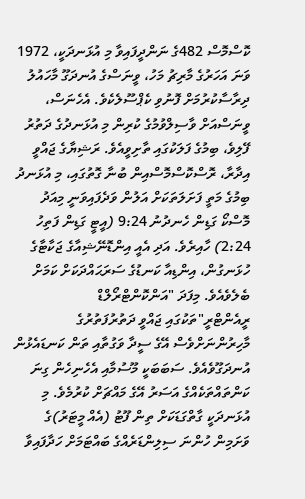ކޮސްމޮސް 482ގެ ނަންދީފައިވާ މި އުޅަނދަކީ، 1972 ވަނަ އަހަރުގެ މާރިޗު މަހު، ވީނަސްގެ އުނދަގޫ މާހައުލު ދިރާސާކުރުމަށް ފޮނުވި ކެޕްސޫލެކެވެ. އެހެނަސް، ވީނަސްއަށް ވާސިލްވުމުގެ ކުރިން މި އުޅަނދުގެ ދަތުރު ފޭލިވެ، ބިމުގެ ފަލަކުގައި ތާށިވީއެވެ. ރަޝިޔާގެ ޖައްވީ އިދާރާ، ރޮސްކޮސްމޮސްއިން ބުނާ ގޮތުގައި، މި އުޅަނދު ބިމުގެ މަތީ ފަށަލަތަކަށް އަލުން ވަދެފައިވަނީ މިއަދު މޮސްކޯ ގަޑިން ހެނދުނު 9:24 (އީޓީ ގަޑިން ފަތިހު 2:24) ހާއިރެވެ. އަދި އެއީ އިންޑޮނޭޝިއާގެ ޖަކާޓާގެ ހުޅަނގުން، އިންޑިއާ ކަނޑުގެ ސަރަޙައްދަކަށް ކަމަށް ބެލެވެއެވެ. މިފަދަ "އަންކޮންޓްރޯލްޑް ރީއެންޓްރީ"ތަކުގައި ޖައްވީ ދަތުރުފަތުރުގެ މާހިރުންނަށްވެސް އޭގެ ސީދާ ވަގުތާއި ތަން ކަނޑައެޅުން އުނދަގޫވެއެވެ. ސަބަބަކީ މޫސުމާއި އެހެނިހެން ގިނަ ކަންތައްތަކެއްގެ އަސަރު އޭގެ މައްޗަށް ކުރުމެވެ. މި އުޅަނދަކީ ގާތްގަޑަކަށް ތިން ފޫޓު (އެއް މީޓަރު)ގެ ވަށަމިން ހުންނަ ސިލިންޑަރެއްގެ ބައްޓަމަށް ހަދާފައިވާ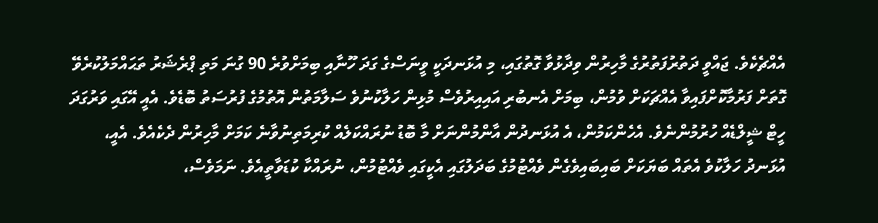އެއްޗެކެވެ. ޖައްވީ ދަތުރުފަތުރުގެ މާހިރުން ވިދާޅުވާ ގޮތުގައި، މި އުޅަނދަކީ ވީނަސްގެ ގަދަ ހޫނާއި ބިމަށްވުރެ 90 ގުނަ މަތި ޕްރެޝަރު ތަޙައްމަލުކުރެވޭ ގޮތަށް ފަރުމާކޮށްފައިވާ އެއްޗަކަށް ވުމުން، ބިމަށް އެނބުރި އައިއިރުވެސް މުޅިން ހަލާކުނުވެ ސަލާމަތުން އޮތުމުގެ ފުރުސަތު ބޮޑެވެ. އެއީ އޭގައި ވަރުގަދަ ހީޓް ޝީލްޑެއް ހުރުމުންނެވެ. އެހެންކަމުން، އެ އުޅަނދުން އާންމުންނަށް މާ ބޮޑު ނުރައްކަލެއް ކުރިމަތިނުވާނެ ކަމަށް މާހިރުން ދެކެއެވެ. އެއީ، އުޅަނދު ހަލާކުވެ އެތައް ބަޔަކަށް ބައިބައިވެގެން ވެއްޓުމުގެ ބަދަލުގައި އެކީގައި ވެއްޓުމުން، ނުރައްކާ ކުޑަވާތީއެވެ. ނަމަވެސް،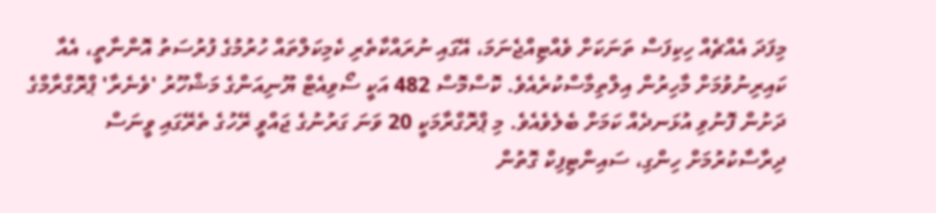މިފަދަ އެއްޗެއް ހިކިފަސް ތަނަކަށް ވެއްޓިއްޖެނަމަ، އޭގައި ނުރައްކާތެރި ކެމިކަލްތައް ހުރުމުގެ ފުރުސަތު އޮންނާތީ، އެއާ ކައިރިނުވުމަށް މާހިރުން އިލްތިމާސްކުރެއެވެ. ކޮސްމޮސް 482 އަކީ ސޯވިއެޓް ޔޫނިއަންގެ މަޝްހޫރު 'ވެނެރާ' ޕްރޮގްރާމްގެ ދަށުން ފޮނުވި އުޅަނދެއް ކަމަށް ބެލެވެއެވެ. މި ޕްރޮގްރާމަކީ 20 ވަނަ ގަރުނުގެ ޖައްވީ ރޭހުގެ ތެރޭގައި ވީނަސް ދިރާސާކުރުމަށް ހިންގި، ސައިންޓިފިކް ގޮތުން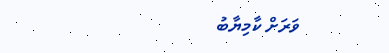ވަރަށް ކާމިޔާބު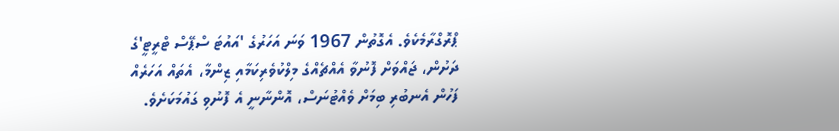ޕްރޮގްރާމެކެވެ. އެގޮތުން 1967 ވަނަ އަހަރުގެ 'އައުޓަ ސްޕޭސް ޓްރީޓީ'ގެ ދަށުން، ޖައްވަށް ފޮނުވާ އެއްޗެއްގެ މިލްކުވެރިކަމާއި ޒިންމާ، އެތައް އަހަރެއް ފަހުން އެނބުރި ބިމަށް ވެއްޓުނަސް، އޮންނާނީ އެ ފޮނުވި ގައުމަކަށެވެ.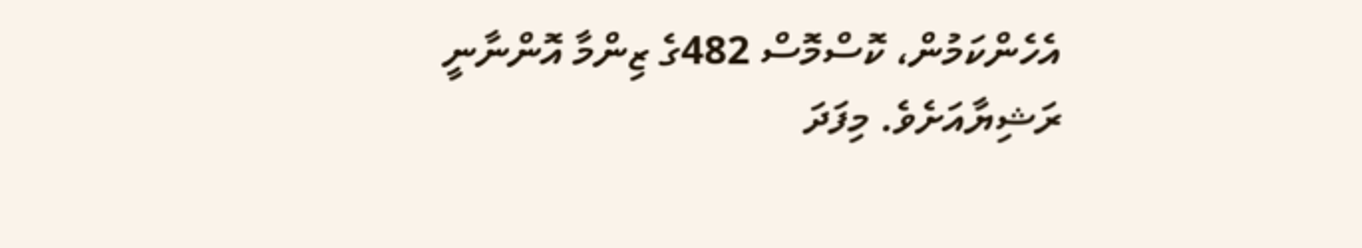އެހެންކަމުން، ކޮސްމޮސް 482ގެ ޒިންމާ އޮންނާނީ ރަޝިޔާއަށެވެ. މިފަދަ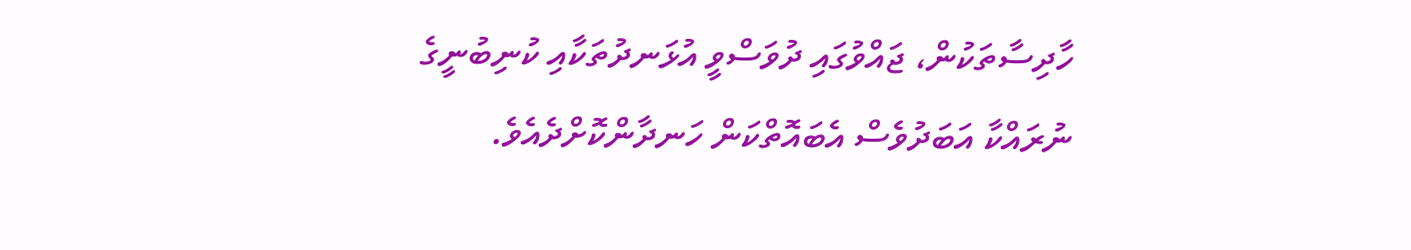ހާދިސާތަކުން، ޖައްވުގައި ދުވަސްވީ އުޅަނދުތަކާއި ކުނިބުނީގެ ނުރައްކާ އަބަދުވެސް އެބައޮތްކަން ހަނދާންކޮށްދެއެވެ.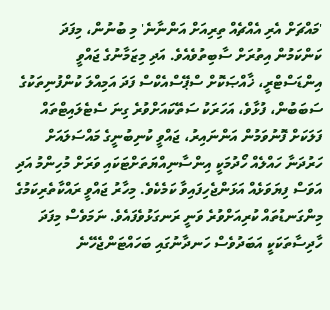'މައްޗަށް އެރި އެއްޗެއް ތިރިއަށް އަންނާނެ' މި ބުނުން، މިފަދަ ކަންކަމުން އިތުރަށް ސާބިތުވެއެވެ. އަދި މިޒަމާނުގެ ޖައްވީ އިންޑަސްޓްރީ، ޚާއްޞަކޮށް ސްޕޭސްއެކްސް ފަދަ އަމިއްލަ ކުންފުނިތަކުގެ ސަބަބުން، ފުޅާވެ، އަހަރަކު ސަތޭކައަށްވުރެ ގިނަ ސެޓެލައިޓްތައް ފަލަކަށް ފޮނުވަމުން އަންނައިރު، ޖައްވީ ކުނިބުނީގެ މައްސަލައަށް ހަރުދަނާ ހައްލެއް ހޯދުމަކީ އިންސާނިއްޔަތަށްޓަކައި ވަރަށް މުހިންމު އަދި އަވަސް ފިޔަވަޅެއް އަޅަންޖެހިފައިވާ ކަމެކެވެ. މިހާރު ޖައްވީ ރައްކާތެރިކަމުގެ މިންގަނޑުތައް ކުރިއަށްވުރެ ވަނީ ރަނގަޅުވެފައެވެ. ނަމަވެސް މިފަދަ ހާދިސާތަކަކީ އަބަދުވެސް ހަނދާނުގައި ބަހައްޓަންޖެހޭނެ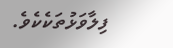ފިލާވަޅުތަކެކެވެ.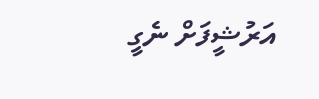އަރުޝީފަށް ނެގީ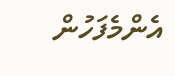އެންމެފަހުން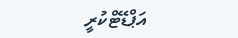އަޕްޑޭޓްކުރީ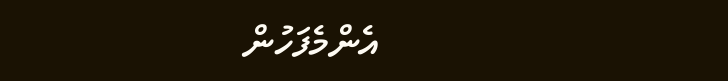އެންމެފަހުން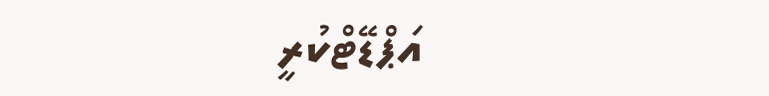އަޕްޑޭޓްކުރީ